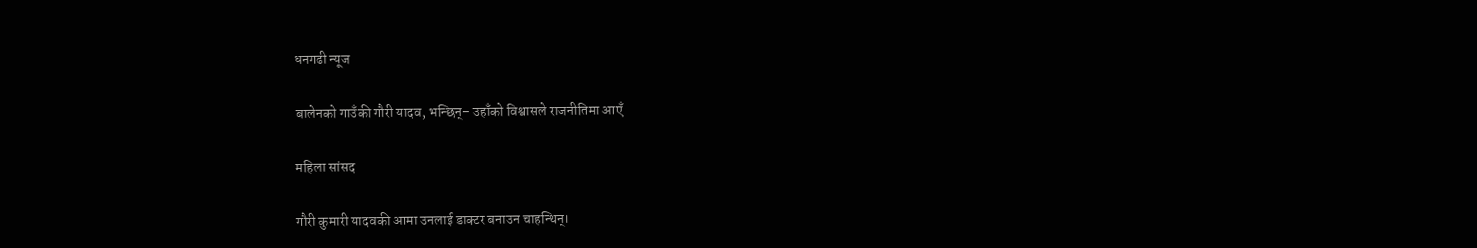धनगढी न्यूज

बालेनको गाउँकी गौरी यादव, भन्छिन्– उहाँको विश्वासले राजनीतिमा आएँ

महिला सांसद

गौरी कुमारी यादवकी आमा उनलाई डाक्टर बनाउन चाहन्थिन्।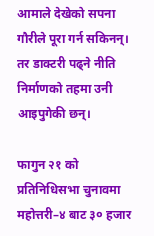आमाले देखेको सपना गौरीले पूरा गर्न सकिनन्। तर डाक्टरी पढ्ने नीति निर्माणको तहमा उनी आइपुगेकी छन्।

फागुन २१ को प्रतिनिधिसभा चुनावमा महोत्तरी–४ बाट ३० हजार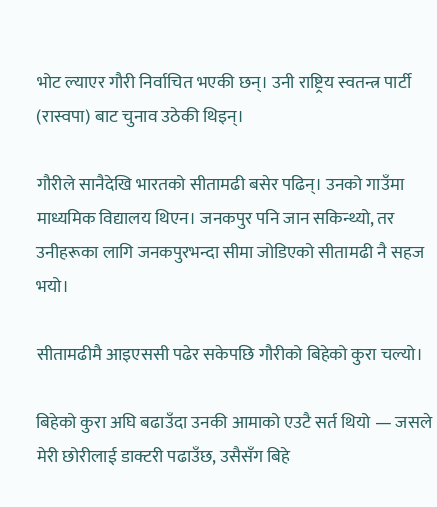भोट ल्याएर गौरी निर्वाचित भएकी छन्। उनी राष्ट्रिय स्वतन्त्र पार्टी (रास्वपा) बाट चुनाव उठेकी थिइन्।

गौरीले सानैदेखि भारतको सीतामढी बसेर पढिन्। उनको गाउँमा माध्यमिक विद्यालय थिएन। जनकपुर पनि जान सकिन्थ्यो, तर उनीहरूका लागि जनकपुरभन्दा सीमा जोडिएको सीतामढी नै सहज भयो।

सीतामढीमै आइएससी पढेर सकेपछि गौरीको बिहेको कुरा चल्यो।

बिहेको कुरा अघि बढाउँदा उनकी आमाको एउटै सर्त थियो — जसले मेरी छोरीलाई डाक्टरी पढाउँछ, उसैसँग बिहे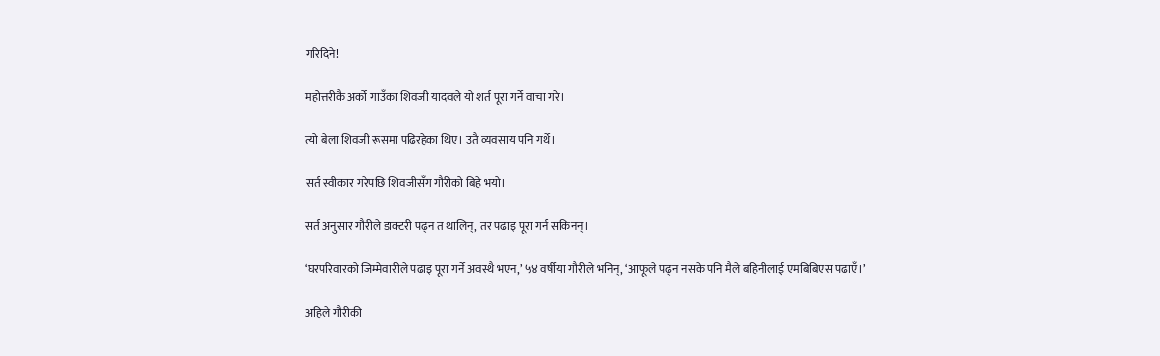गरिदिने!

महोत्तरीकै अर्को गाउँका शिवजी यादवले यो शर्त पूरा गर्ने वाचा गरे।

त्यो बेला शिवजी रूसमा पढिरहेका थिए। उतै व्यवसाय पनि गर्थे।

सर्त स्वीकार गरेपछि शिवजीसँग गौरीको बिहे भयो।

सर्त अनुसार गौरीले डाक्टरी पढ्न त थालिन्, तर पढाइ पूरा गर्न सकिनन्।

‘घरपरिवारको जिम्मेवारीले पढाइ पूरा गर्ने अवस्थै भएन,’ ५४ वर्षीया गौरीले भनिन्, ‘आफूले पढ्न नसके पनि मैले बहिनीलाई एमबिबिएस पढाएँ।’

अहिले गौरीकी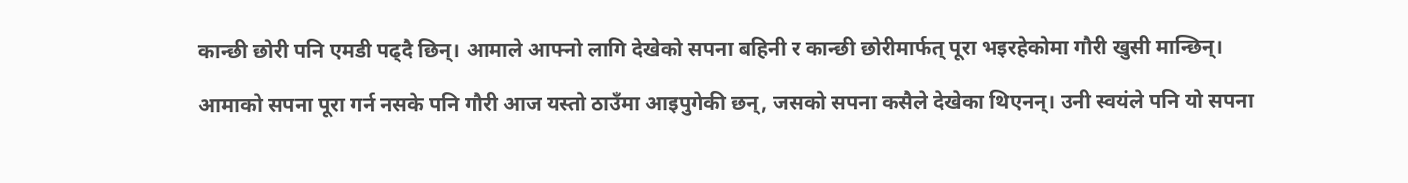कान्छी छोरी पनि एमडी पढ्दै छिन्। आमाले आफ्नो लागि देखेको सपना बहिनी र कान्छी छोरीमार्फत् पूरा भइरहेकोमा गौरी खुसी मान्छिन्।

आमाको सपना पूरा गर्न नसके पनि गौरी आज यस्तो ठाउँमा आइपुगेकी छन्, जसको सपना कसैले देखेका थिएनन्। उनी स्वयंले पनि यो सपना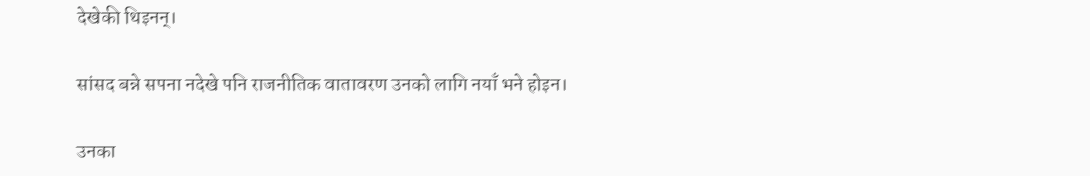देखेकी थिइनन्।

सांसद बन्ने सपना नदेखे पनि राजनीतिक वातावरण उनको लागि नयाँ भने होइन।

उनका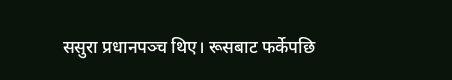ससुरा प्रधानपञ्च थिए। रूसबाट फर्केपछि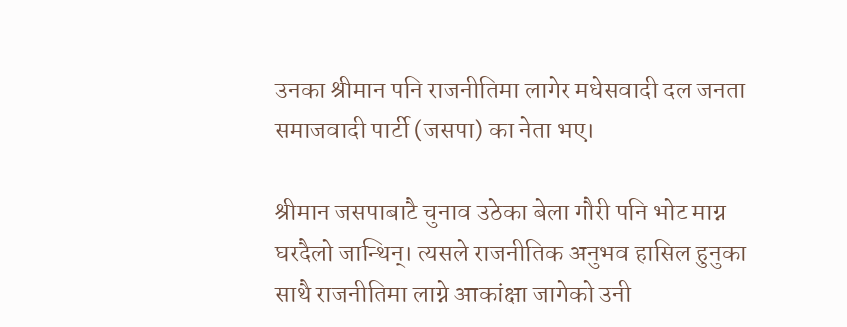उनका श्रीमान पनि राजनीतिमा लागेर मधेसवादी दल जनता समाजवादी पार्टी (जसपा) का नेता भए।

श्रीमान जसपाबाटै चुनाव उठेका बेला गौरी पनि भोट माग्न घरदैलो जान्थिन्। त्यसले राजनीतिक अनुभव हासिल हुनुका साथै राजनीतिमा लाग्ने आकांक्षा जागेको उनी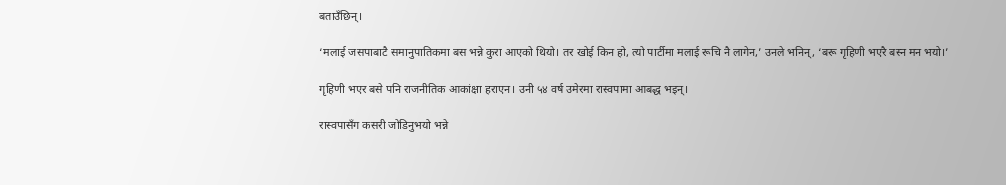बताउँछिन्।

‘मलाई जसपाबाटै समानुपातिकमा बस भन्ने कुरा आएको थियो। तर खोई किन हो, त्यो पार्टीमा मलाई रूचि नै लागेन,’ उनले भनिन्, ‘बरू गृहिणी भएरै बस्न मन भयो।’

गृहिणी भएर बसे पनि राजनीतिक आकांक्षा हराएन। उनी ५४ वर्ष उमेरमा रास्वपामा आबद्ध भइन्।

रास्वपासँग कसरी जोडिनुभयो भन्ने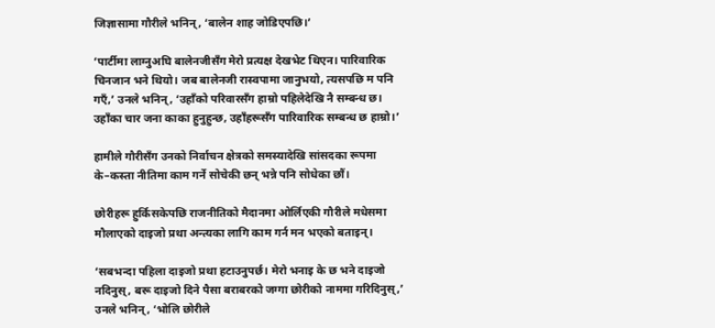जिज्ञासामा गौरीले भनिन्, ‘बालेन शाह जोडिएपछि।’

‘पार्टीमा लाग्नुअघि बालेनजीसँग मेरो प्रत्यक्ष देखभेट थिएन। पारिवारिक चिनजान भने थियो। जब बालेनजी रास्वपामा जानुभयो, त्यसपछि म पनि गएँ,’ उनले भनिन्, ‘उहाँको परिवारसँग हाम्रो पहिलेदेखि नै सम्बन्ध छ। उहाँका चार जना काका हुनुहुन्छ, उहाँहरूसँग पारिवारिक सम्बन्ध छ हाम्रो।’

हामीले गौरीसँग उनको निर्वाचन क्षेत्रको समस्यादेखि सांसदका रूपमा के–कस्ता नीतिमा काम गर्ने सोचेकी छन् भन्ने पनि सोधेका छौं।

छोरीहरू हुर्किसकेपछि राजनीतिको मैदानमा ओर्लिएकी गौरीले मधेसमा मौलाएको दाइजो प्रथा अन्त्यका लागि काम गर्न मन भएको बताइन्।

‘सबभन्दा पहिला दाइजो प्रथा हटाउनुपर्छ। मेरो भनाइ के छ भने दाइजो नदिनुस्, बरू दाइजो दिने पैसा बराबरको जग्गा छोरीको नाममा गरिदिनुस्,’ उनले भनिन्, ‘भोलि छोरीले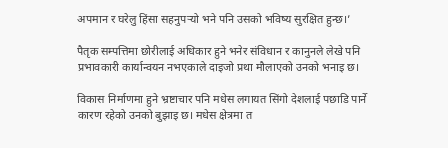अपमान र घरेलु हिंसा सहनुपर्‍यो भने पनि उसको भविष्य सुरक्षित हुन्छ।’

पैतृक सम्पत्तिमा छोरीलाई अधिकार हुने भनेर संविधान र कानुनले लेखे पनि प्रभावकारी कार्यान्वयन नभएकाले दाइजो प्रथा मौलाएको उनको भनाइ छ।

विकास निर्माणमा हुने भ्रष्टाचार पनि मधेस लगायत सिंगो देशलाई पछाडि पार्ने कारण रहेको उनको बुझाइ छ। मधेस क्षेत्रमा त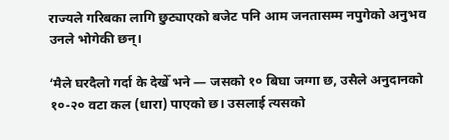राज्यले गरिबका लागि छुट्याएको बजेट पनि आम जनतासम्म नपुगेको अनुभव उनले भोगेकी छन्।

‘मैले घरदैलो गर्दा के देखेँ भने — जसको १० बिघा जग्गा छ, उसैले अनुदानको १०-२० वटा कल (धारा) पाएको छ। उसलाई त्यसको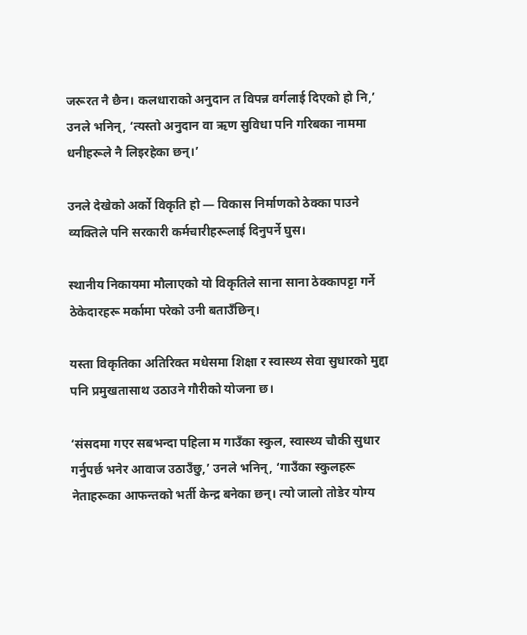जरूरत नै छैन। कलधाराको अनुदान त विपन्न वर्गलाई दिएको हो नि,’ उनले भनिन्, ‘त्यस्तो अनुदान वा ऋण सुविधा पनि गरिबका नाममा धनीहरूले नै लिइरहेका छन्।’

उनले देखेको अर्को विकृति हो — विकास निर्माणको ठेक्का पाउने व्यक्तिले पनि सरकारी कर्मचारीहरूलाई दिनुपर्ने घुस।

स्थानीय निकायमा मौलाएको यो विकृतिले साना साना ठेक्कापट्टा गर्ने ठेकेदारहरू मर्कामा परेको उनी बताउँछिन्।

यस्ता विकृतिका अतिरिक्त मधेसमा शिक्षा र स्वास्थ्य सेवा सुधारको मुद्दा पनि प्रमुखतासाथ उठाउने गौरीको योजना छ।

‘संसदमा गएर सबभन्दा पहिला म गाउँका स्कुल, स्वास्थ्य चौकी सुधार गर्नुपर्छ भनेर आवाज उठाउँछु,’ उनले भनिन्, ‘गाउँका स्कुलहरू नेताहरूका आफन्तको भर्ती केन्द्र बनेका छन्। त्यो जालो तोडेर योग्य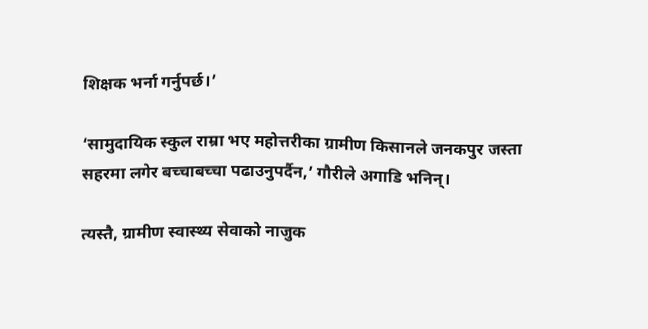शिक्षक भर्ना गर्नुपर्छ।’

‘सामुदायिक स्कुल राम्रा भए महोत्तरीका ग्रामीण किसानले जनकपुर जस्ता सहरमा लगेर बच्चाबच्चा पढाउनुपर्दैन,’ गौरीले अगाडि भनिन्।

त्यस्तै, ग्रामीण स्वास्थ्य सेवाको नाजुक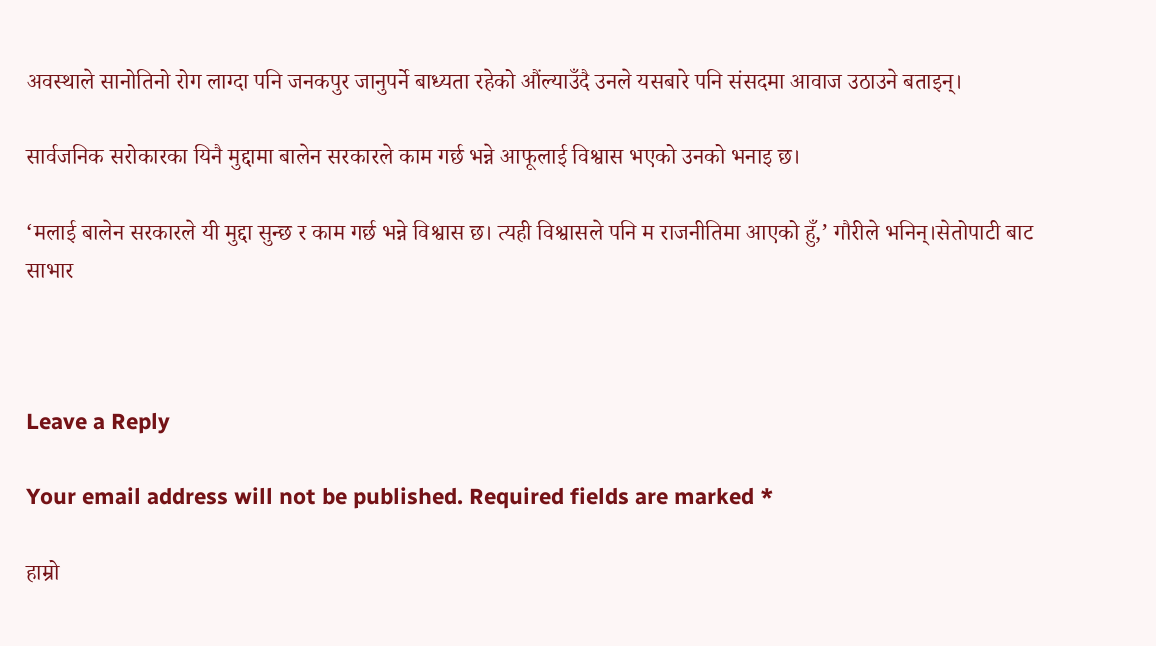अवस्थाले सानोतिनो रोग लाग्दा पनि जनकपुर जानुपर्ने बाध्यता रहेको औंल्याउँदै उनले यसबारे पनि संसदमा आवाज उठाउने बताइन्।

सार्वजनिक सरोकारका यिनै मुद्दामा बालेन सरकारले काम गर्छ भन्ने आफूलाई विश्वास भएको उनको भनाइ छ।

‘मलाई बालेन सरकारले यी मुद्दा सुन्छ र काम गर्छ भन्ने विश्वास छ। त्यही विश्वासले पनि म राजनीतिमा आएको हुँ,’ गौरीले भनिन्।सेतोपाटी बाट साभार



Leave a Reply

Your email address will not be published. Required fields are marked *

हाम्रो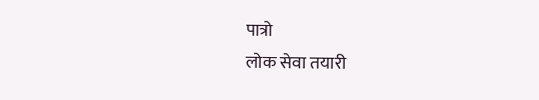पात्रो
लोक सेवा तयारी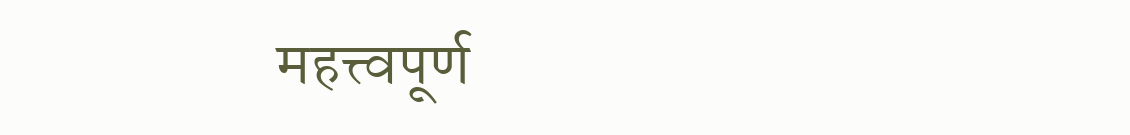महत्त्वपूर्ण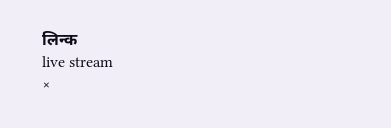लिन्क
live stream
×